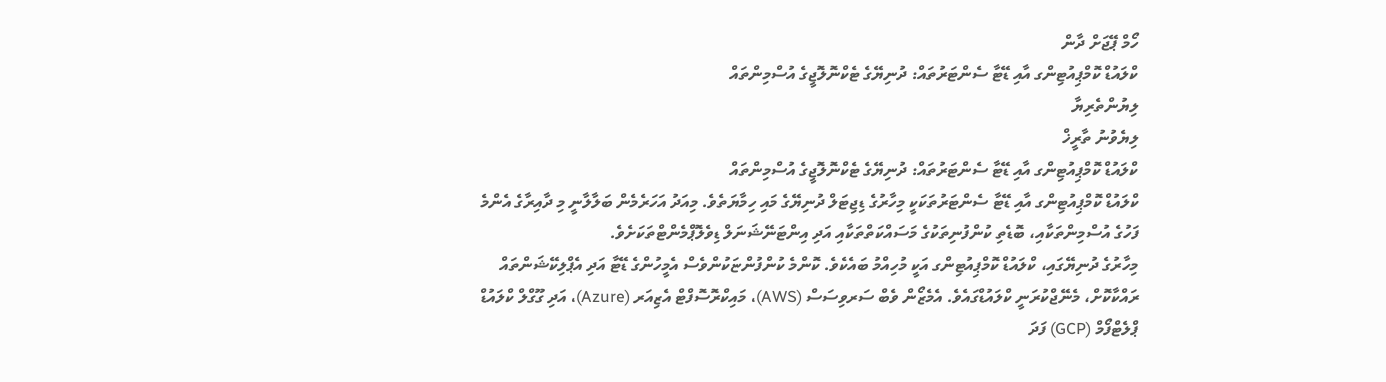ހޯމް ޕޭޖަށް ދާން
ކްލައުޑް ކޮމްޕިއުޓިންގ އާއި ޑޭޓާ ސެންޓަރުތައް: ދުނިޔޭގެ ޓެކްނޮލޮޖީގެ އުސްމިންތައް
ލިޔުންތެރިޔާ
ލިޔެވުނު ތާރީޚް
ކްލައުޑް ކޮމްޕިއުޓިންގ އާއި ޑޭޓާ ސެންޓަރުތައް: ދުނިޔޭގެ ޓެކްނޮލޮޖީގެ އުސްމިންތައް
ކްލައުޑް ކޮމްޕިއުޓިންގ އާއި ޑޭޓާ ސެންޓަރުތަކަކީ މިހާރުގެ ޑިޖިޓަލް ދުނިޔޭގެ މައި ހިމާޔަތެވެ. މިއަދު އަހަރެމެން ބަލާލާނީ މި ދާއިރާގެ އެންމެ ފަހުގެ އުސްމިންތަކާއި، ބޮޑެތި ކުންފުނިތަކުގެ މަސައްކަތްތަކާއި އަދި އިންޓަނޭޝަނަލް ޑިވެލޮޕްމެންޓްތަކަށެވެ.
މިހާރުގެ ދުނިޔޭގައި، ކްލައުޑް ކޮމްޕިއުޓިންގ އަކީ މުހިއްމު ބައެކެވެ. ކޮންމެ ކުންފުންޏަކުންވެސް އެމީހުންގެ ޑޭޓާ އަދި އެޕްލިކޭޝަންތައް ރައްކާކޮށް، މެނޭޖްކުރަނީ ކްލައުޑްގައެވެ. އެމެޒޯން ވެބް ސަރވިސަސް (AWS)، މައިކްރޮސޮފްޓް އެޒިއަރ (Azure)، އަދި ގޫގްލް ކްލައުޑް ޕްލެޓްފޯމް (GCP) ފަދަ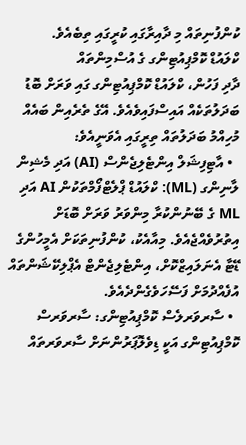ކުންފުނިތައް މި ދާއިރާގައި ކުރީގައި ތިބެއެވެ.
ކްލައުޑް ކޮމްޕިއުޓިންގ ގެ އުސްމިންތައް
ދާދި ފަހުން، ކްލައުޑް ކޮމްޕިއުޓިންގ ގައި ވަރަށް ބޮޑު ބަދަލުތަކެއް އައިސްފައިވެއެވެ. އޭގެ ތެރެއިން ބައެއް މުހިއްމު ބަދަލުތައް ތިރީގައި އެވަނީއެވެ:
  • އާޓިފިޝަލް އިންޓެލިޖެންސް (AI) އަދި މެޝިން ލާނިންގ (ML): ކްލައުޑް ޕްލެޓްފޯމްތަކުން AI އަދި ML ގެ ބޭނުންކުރާ މިންވަރު ވަރަށް ބޮޑަށް އިތުރުވެއްޖެއެވެ. މިއާއެކު، ކުންފުނިތަކަށް އެމީހުންގެ ޑޭޓާ އެނަލައިޒްކޮށް، އިންޓެލިޖެންޓް އެޕްލިކޭޝަންތައް އުފެއްދުމަށް ފަސޭހަވެގެންދެއެވެ.
  • ސާރވަރލެސް ކޮމްޕިއުޓިންގ: ސާރވަރސް ކޮމްޕިއުޓިންގ އަކީ ޑިވެލޮޕަރުންނަށް ސާރވަރތައް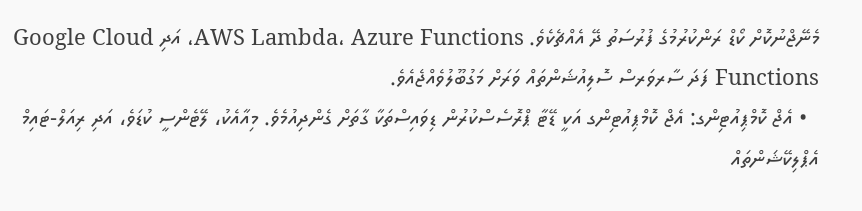މެނޭޖްނުކޮށް ކޯޑް ރަންކުރުމުގެ ފުރުސަތު ދޭ އެއްޗެކެވެ. AWS Lambda، Azure Functions، އަދި Google Cloud Functions ފަދަ ސާރވަރސް ސޮލިއުޝަންތައް ވަރަށް މަގުބޫލުވެއްޖެއެވެ.
  • އެޖް ކޮމްޕިއުޓިންގ: އެޖް ކޮމްޕިއުޓިންގ އަކީ ޑޭޓާ ޕްރޮސެސްކުރުން ޑިވައިސްތަކާ ގާތަށް ގެންދިއުމެވެ. މިއާއެކު، ލޭޓެންސީ ކުޑަވެ، އަދި ރިއަލް-ޓައިމް އެޕްލިކޭޝަންތައް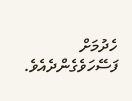ހެދުމަށް ފަސޭހަވެގެންދެއެވެ.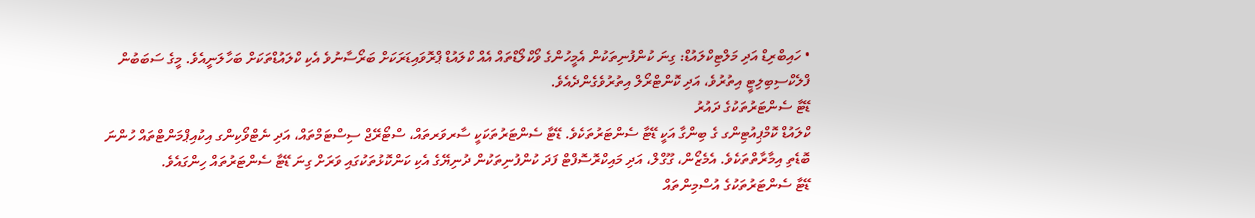• ހައިބްރިޑް އަދި މަލްޓިކްލައުޑް: ގިނަ ކުންފުނިތަކުން އެމީހުންގެ ވޯކްލޯޑްތައް އެއް ކްލައުޑް ޕްރޮވައިޑަރަކަށް ބަރޯސާނުވެ އެކި ކްލައުޑްތަކަށް ބަހާލަނީއެވެ. މީގެ ސަބަބުން ފްލެކްސިބިލިޓީ އިތުރުވެ، އަދި ކޮންޓްރޯލް އިތުރުވެގެންދެއެވެ.
ޑޭޓާ ސެންޓަރުތަކުގެ ދައުރު
ކްލައުޑް ކޮމްޕިއުޓިންގ ގެ ބިންގާ އަކީ ޑޭޓާ ސެންޓަރުތަކެވެ. ޑޭޓާ ސެންޓަރުތަކަކީ ސާރވަރތައް، ސްޓޯރޭޖް ސިސްޓަމްތައް، އަދި ނެޓްވޯކިންގ އިކުއިޕްމަންޓްތައް ހުންނަ ބޮޑެތި އިމާރާތްތަކެވެ. އެމެޒޯން، ގޫގްލް، އަދި މައިކްރޮސޮފްޓް ފަދަ ކުންފުނިތަކުން ދުނިޔޭގެ އެކި ކަންކޮޅުތަކުގައި ވަރަށް ގިނަ ޑޭޓާ ސެންޓަރުތައް ހިންގައެވެ.
ޑޭޓާ ސެންޓަރުތަކުގެ އުސްމިންތައް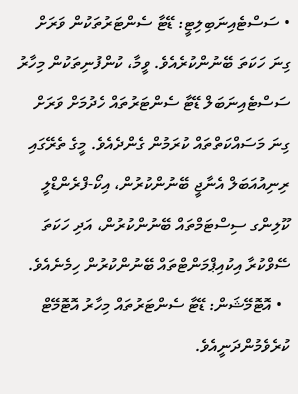• ސަސްޓެއިނަބިލިޓީ: ޑޭޓާ ސެންޓަރުތަކުން ވަރަށް ގިނަ ހަކަތަ ބޭނުންކުރެއެވެ. ވީމާ، ކުންފުނިތަކުން މިހާރު ސަސްޓެއިނަބަލް ޑޭޓާ ސެންޓަރުތައް ހެދުމަށް ވަރަށް ގިނަ މަސައްކަތްތައް ކުރަމުން ގެންދެއެވެ. މީގެ ތެރޭގައި ރިނިއުއަބަލް އެނާޖީ ބޭނުންކުރުން، އިކޯ-ފްރެންޑްލީ ކޫލިންގ ސިސްޓަމްތައް ބޭނުންކުރުން، އަދި ހަކަތަ ސޭވްކުރާ އިކުއިޕްމަންޓްތައް ބޭނުންކުރުން ހިމެނެއެވެ.
  • އޮޓޮމޭޝަން: ޑޭޓާ ސެންޓަރުތައް މިހާރު އޮޓޮމޭޓް ކުރެވެމުންދަނީއެވެ.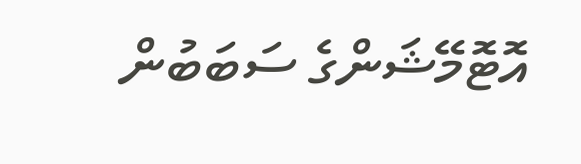އޮޓޮމޭޝަންގެ ސަބަބުން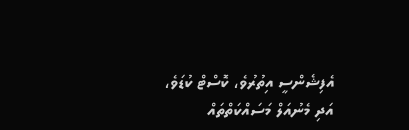އެފިޝެންސީ އިތުރުވެ، ކޮސްޓް ކުޑަވެ، އަދި މެނުއަލް މަސައްކަތްތައް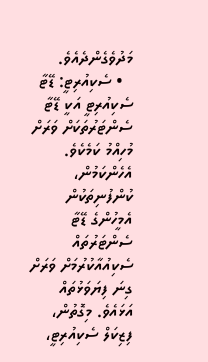މަދުވެގެންދެއެވެ.
  • ސެކިއުރިޓީ: ޑޭޓާ ސެކިއުރިޓީ އަކީ ޑޭޓާ ސެންޓަރުތަކަށް ވަރަށް މުހިއްމު ކަމެކެވެ. އެހެންކަމުން، ކުންފުނިތަކުން އެމީހުންގެ ޑޭޓާ ސެންޓަރުތައް ސެކިއުއާކުރުމަށް ވަރަށް ގިނަ ފިޔަވަޅުތައް އަޅައެވެ. މިގޮތުން، ފިޒިކަލް ސެކިއުރިޓީ،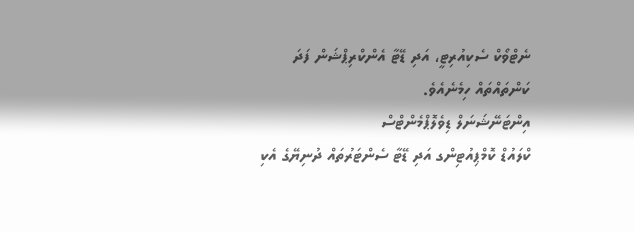ނެޓްވޯކް ސެކިއުރިޓީ، އަދި ޑޭޓާ އެންކްރިޕްޝަން ފަދަ ކަންތައްތައް ހިމެނެއެވެ.
އިންޓަނޭޝަނަލް ޑިވެލޮޕްމެންޓްސް
ކްލައުޑް ކޮމްޕިއުޓިންގ އަދި ޑޭޓާ ސެންޓަރުތައް ދުނިޔޭގެ އެކި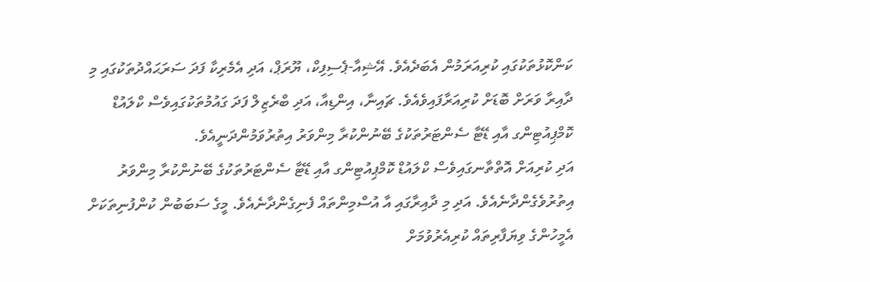ކަންކޮޅުތަކުގައި ކުރިއަރަމުން އެބަދެއެވެ. އޭޝިއާ-ޕެސިފިކް، ޔޫރަޕް، އަދި އެމެރިކާ ފަދަ ސަރަޙައްދުތަކުގައި މި ދާއިރާ ވަރަށް ބޮޑަށް ކުރިއަރާފައިވެއެވެ. ޗައިނާ، އިންޑިއާ، އަދި ބްރެޒިލް ފަދަ ގައުމުތަކުގައިވެސް ކްލައުޑް ކޮމްޕިއުޓިންގ އާއި ޑޭޓާ ސެންޓަރުތަކުގެ ބޭނުންކުރާ މިންވަރު އިތުރުވަމުންދަނީއެވެ.
އަދި ކުރިއަށް އޮތްތާނގައިވެސް ކްލައުޑް ކޮމްޕިއުޓިންގ އާއި ޑޭޓާ ސެންޓަރުތަކުގެ ބޭނުންކުރާ މިންވަރު އިތުރުވެގެންދާނެއެވެ. އަދި މި ދާއިރާގައި އާ އުސްމިންތައް ފެނިގެންދާނެއެވެ. މީގެ ސަބަބުން ކުންފުނިތަކަށް އެމީހުންގެ ވިޔަފާރިތައް ކުރިއެރުވުމަށް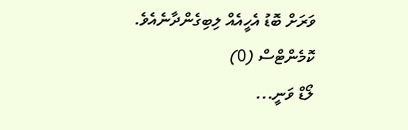ވަރަށް ބޮޑު އެހީއެއް ލިބިގެންދާނެއެވެ.
ކޮމެންޓްސް (0)
ލޯޑް ވަނީ...